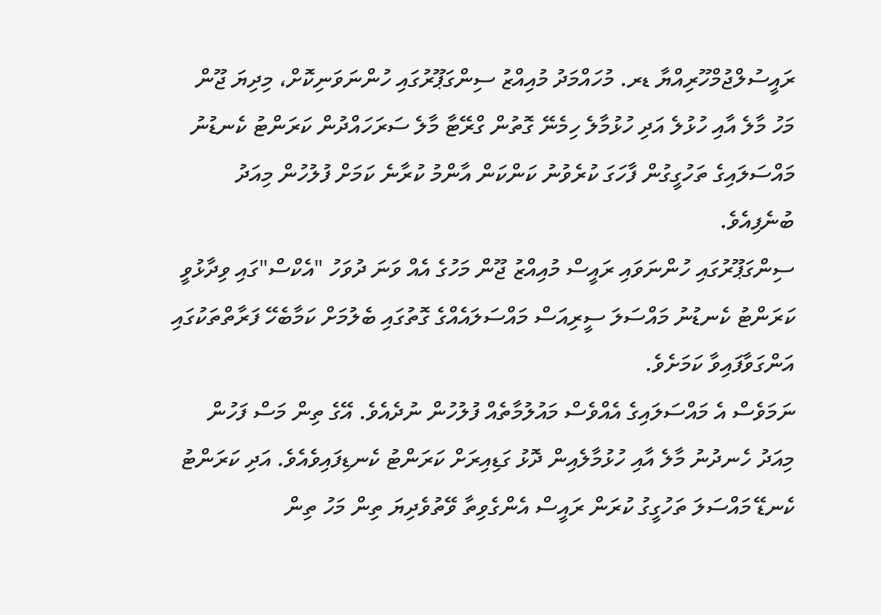ރައީސުލްޖުމްހޫރިއްޔާ ޑރ. މުހައްމަދު މުއިއްޒު ސިންގަޕޫރުގައި ހުންނަވަނިކޮށް، މިދިޔަ ޖޫން މަހު މާލެ އާއި ހުޅުލެ އަދި ހުޅުމާލެ ހިމެނޭ ގޮތުން ގްރޭޓާ މާލެ ސަރަހައްދުން ކަރަންޓު ކެނޑުނު މައްސަލައިގެ ތަހުގީގުން ފާހަގަ ކުރެވުނު ކަންކަން އާންމު ކުރާނެ ކަމަށް ފުލުހުން މިއަދު ބުނެފިއެވެ.
ސިންގަޕޫރުގައި ހުންނަވައި ރައީސް މުއިއްޒު ޖޫން މަހުގެ އެއް ވަނަ ދުވަހު "އެކްސް"ގައި ވިދާޅުވީ ކަރަންޓު ކެނޑުނު މައްސަލަ ސީރިއަސް މައްސަލައެއްގެ ގޮތުގައި ބެލުމަށް ކަމާބެހޭ ފަރާތްތަކުގައި އަންގަވާފައިވާ ކަމަށެވެ.
ނަމަވެސް އެ މައްސަލައިގެ އެއްވެސް މައުލުމާތެއް ފުލުހުން ނުދެއެވެ. އޭގެ ތިން މަސް ފަހުން މިއަދު ހެނދުނު މާލެ އާއި ހުޅުމާލެއިން ދޮޅު ގަޑިއިރަށް ކަރަންޓު ކެނޑިފައިވެއެވެ. އަދި ކަރަންޓު ކެނޑޭ މައްސަލަ ތަހުގީގު ކުރަން ރައީސް އެންގެވިތާ ވޭތުވެދިޔަ ތިން މަހު ތިން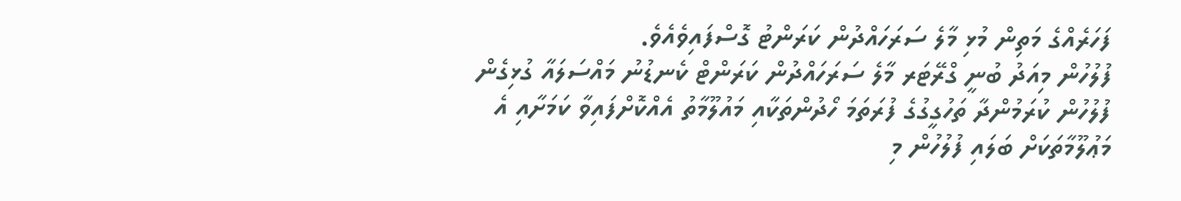ފަހަރެއްގެ މަތިން މުޅި މާލެ ސަރަހައްދުން ކަރަންޓު ގޮސްފައިވެއެވެ.
ފުލުހުން މިއަދު ބުނީ ގްރޭޓަރ މާލެ ސަރަހައްދުން ކަރަންޓް ކެނޑުނު މައްސަލައާ ގުޅިގެން ފުލުހުން ކުރަމުންދާ ތަހުގީގުގެ ފުރަތަމަ ހޯދުންތަކާއި މައުލޫމާތު އެއްކޮށްފައިވާ ކަމަށާއި އެ މަޢުލޫމާތަކަށް ބަލައި ފުލުހުން މި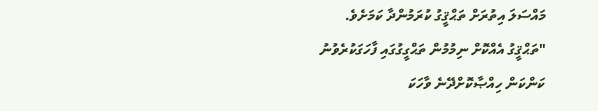މައްސަލަ އިތުރަށް ތަޙްޤީގު ކުރަމުންދާ ކަމަށެވެ.
"ތަޙްޤީގު އެއްކޮށް ނިމުމުން ތަޙްގީގުގައި ފާހަގަކުރެވުނު ކަންކަން ހިއްޞާކޮށްދޭނެ ވާހަކަ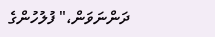ދަންނަވަން،" ފުލުހުންގެ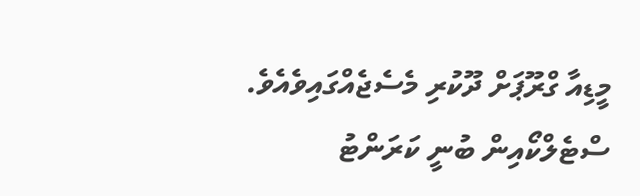މީޑިއާ ގްރޫޕަށް ދޫކުރި މެސެޖެއްގައިވެއެވެ.
ސްޓެލްކޯއިން ބުނީ ކަރަންޓު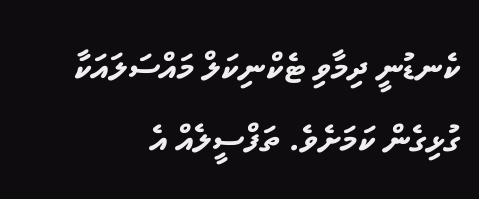ކެނޑުނީ ދިމާވި ޓެކްނިކަލް މައްސަލައަކާ ގުޅިގެން ކަމަށެވެ. ތަފްސީލެއް އެ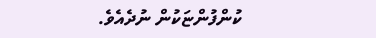ކުންފުންޏަކުން ނުދެއެވެ.